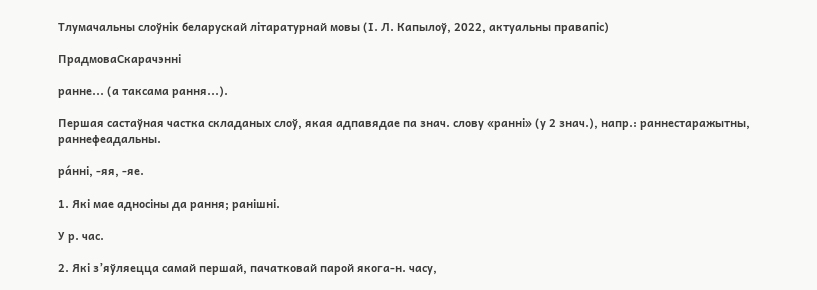Тлумачальны слоўнік беларускай літаратурнай мовы (І. Л. Капылоў, 2022, актуальны правапіс)

ПрадмоваСкарачэнні

ранне... (а таксама рання...).

Першая састаўная частка складаных слоў, якая адпавядае па знач. слову «ранні» (у 2 знач.), напр.: раннестаражытны, раннефеадальны.

ра́нні, -яя, -яе.

1. Які мае адносіны да рання; ранішні.

У р. час.

2. Які з’яўляецца самай першай, пачатковай парой якога-н. часу,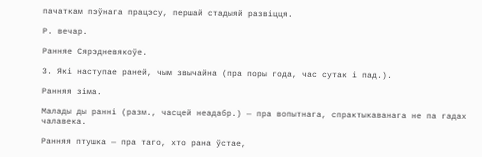пачаткам пэўнага працэсу, першай стадыяй развіцця.

Р. вечар.

Ранняе Сярэдневякоўе.

3. Які наступае раней, чым звычайна (пра поры года, час сутак і пад.).

Ранняя зіма.

Малады ды ранні (разм., часцей неадабр.) — пра вопытнага, спрактыкаванага не па гадах чалавека.

Ранняя птушка — пра таго, хто рана ўстае,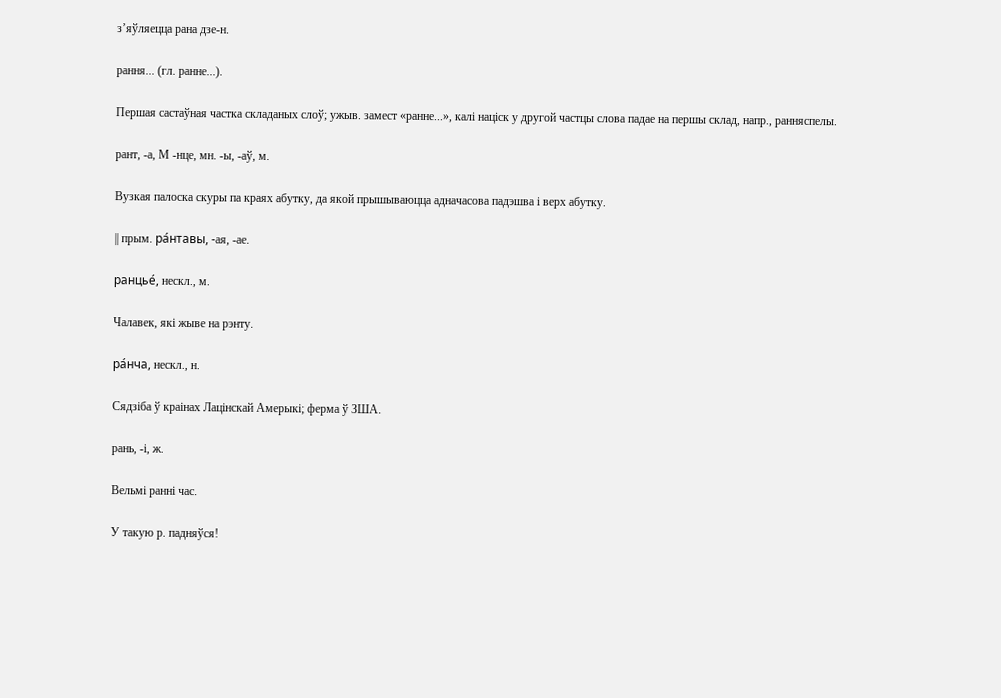з’яўляецца рана дзе-н.

рання... (гл. ранне...).

Першая састаўная частка складаных слоў; ужыв. замест «ранне...», калі націск у другой частцы слова падае на першы склад, напр., ранняспелы.

рант, -а, М -нце, мн. -ы, -аў, м.

Вузкая палоска скуры па краях абутку, да якой прышываюцца адначасова падэшва і верх абутку.

|| прым. ра́нтавы, -ая, -ае.

ранцье́, нескл., м.

Чалавек, які жыве на рэнту.

ра́нча, нескл., н.

Сядзіба ў краінах Лацінскай Амерыкі; ферма ў ЗША.

рань, -і, ж.

Вельмі ранні час.

У такую р. падняўся!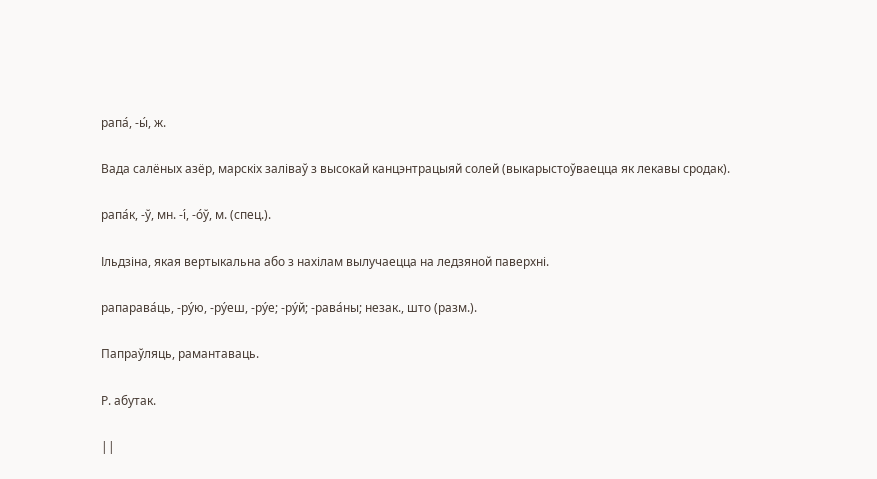рапа́, -ы́, ж.

Вада салёных азёр, марскіх заліваў з высокай канцэнтрацыяй солей (выкарыстоўваецца як лекавы сродак).

рапа́к, -ў, мн. -і́, -о́ў, м. (спец.).

Ільдзіна, якая вертыкальна або з нахілам вылучаецца на ледзяной паверхні.

рапарава́ць, -ру́ю, -ру́еш, -ру́е; -ру́й; -рава́ны; незак., што (разм.).

Папраўляць, рамантаваць.

Р. абутак.

||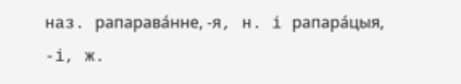наз. рапарава́нне, -я, н. і рапара́цыя, -і, ж.